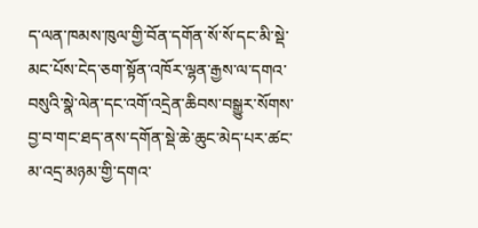ད་ལན་ཁམས་ཁུལ་གྱི་བོན་དགོན་སོ་སོ་དང་མི་སྡེ་མང་པོས་ངེད་ཅག་སྟོན་འཁོར་ལྷན་རྒྱས་ལ་དགའ་བསུའི་སྣེ་ལེན་དང་འགོ་འདྲེན་ཆིབས་བསྒྱུར་སོགས་བྱ་བ་གང་ཐད་ནས་དགོན་སྡེ་ཆེ་ཆུང་མེད་པར་ཚང་མ་འདྲ་མཉམ་གྱི་དགའ་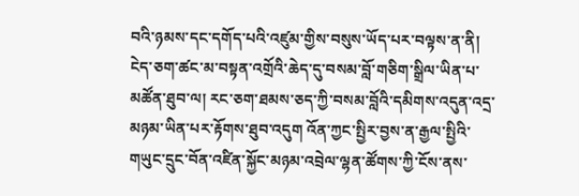བའི་ཉམས་དང་དགོད་པའི་འཛུམ་གྱིས་བསུས་ཡོད་པར་བལྟས་ན་ནི། ངེད་ཅག་ཚང་མ་བསྟན་འགྲོའི་ཆེད་དུ་བསམ་བློ་གཅིག་སྒྲིལ་ཡིན་པ་མཚོན་ཐུབ་ལ། རང་ཅག་ཐམས་ཅད་ཀྱི་བསམ་བློའི་དམིགས་འདུན་འདྲ་མཉམ་ཡིན་པར་རྟོགས་ཐུབ་འདུག འོན་ཀྱང་སྤྱིར་བྱས་ན་རྒྱལ་སྤྱིའི་གཡུང་དྲུང་བོན་འཛིན་སྐྱོང་མཉམ་འབྲེལ་ལྷན་ཚོགས་ཀྱི་ངོས་ནས་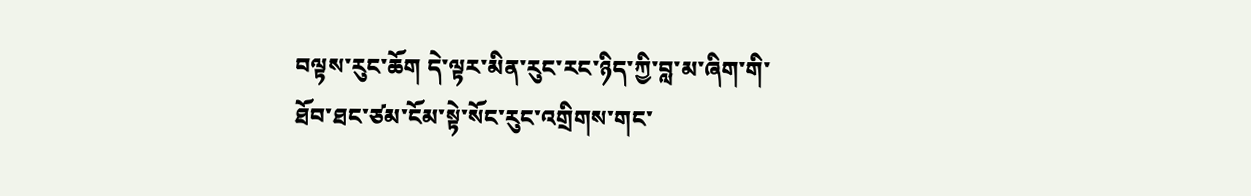བལྟས་རུང་ཆོག དེ་ལྟར་མིན་རུང་རང་ཉིད་ཀྱི་བླ་མ་ཞིག་གི་ཐོབ་ཐང་ཙམ་ངོམ་སྟེ་སོང་རུང་འགྲིགས་གང་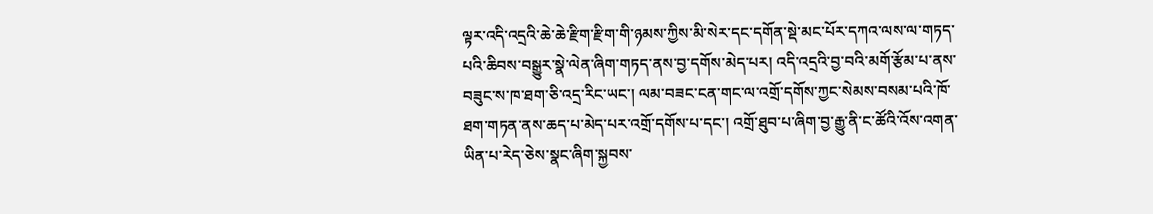ལྟར་འདི་འདྲའི་ཆེ་ཆེ་རྫིག་རྫིག་གི་ཉམས་ཀྱིས་མི་སེར་དང་དགོན་སྡེ་མང་པོར་དཀའ་ལས་ལ་གཏད་པའི་ཆིབས་བསྒྱུར་སྣེ་ལེན་ཞིག་གཏད་ནས་བྱ་དགོས་མེད་པར། འདི་འདྲའི་བྱ་བའི་མགོ་རྩོམ་པ་ནས་བཟུང་ས་ཁ་ཐག་ཅི་འདྲ་རིང་ཡང་། ལམ་བཟང་ངན་གང་ལ་འགྲོ་དགོས་ཀྱང་སེམས་བསམ་པའི་ཁོ་ཐག་གཏན་ནས་ཆད་པ་མེད་པར་འགྲོ་དགོས་པ་དང་། འགྲོ་ཐུབ་པ་ཞིག་བྱ་རྒྱུ་ནི་ང་ཚོའི་འོས་འགན་ཡིན་པ་རེད་ཅེས་སྣང་ཞིག་སྐྱབས་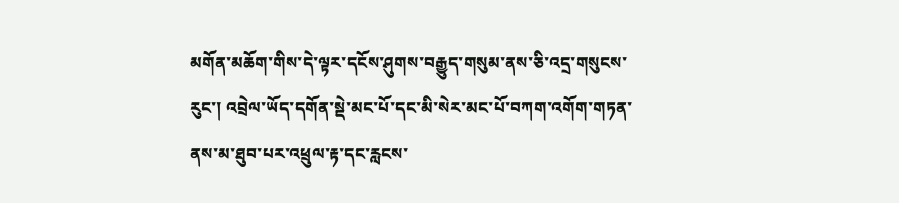མགོན་མཆོག་གིས་དེ་ལྟར་དངོས་ཤུགས་བརྒྱུད་གསུམ་ནས་ཅི་འདྲ་གསུངས་རུང་། འབྲེལ་ཡོད་དགོན་སྡེ་མང་པོ་དང་མི་སེར་མང་པོ་བཀག་འགོག་གཏན་ནས་མ་ཐུབ་པར་འཕྲུལ་རྟ་དང་རླངས་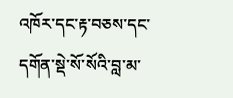འཁོར་དང་རྟ་བཅས་དང་དགོན་སྡེ་སོ་སོའི་བླ་མ་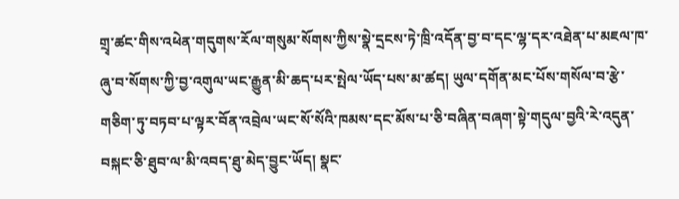གྲྭ་ཚང་གིས་འཕེན་གདུགས་རོལ་གསུམ་སོགས་ཀྱིས་སྣེ་དྲངས་ཏེ་ཁྲི་འདོན་བྱ་བ་དང་ལྷ་དར་འཐེན་པ་མཇལ་ཁ་ཞུ་བ་སོགས་ཀྱི་བྱ་འགུལ་ཡང་རྒྱུན་མི་ཆད་པར་སྤེལ་ཡོད་པས་མ་ཚད། ཡུལ་དགོན་མང་པོས་གསོལ་བ་རྩེ་གཅིག་ཏུ་བཏབ་པ་ལྟར་བོན་འབྲེལ་ཡང་སོ་སོའི་ཁམས་དང་མོས་པ་ཅི་བཞིན་བཞག་སྟེ་གདུལ་བྱའི་རེ་འདུན་བསྐང་ཅི་ཐུབ་ལ་མི་འབད་ཐུ་མེད་བྱུང་ཡོད། སྣང་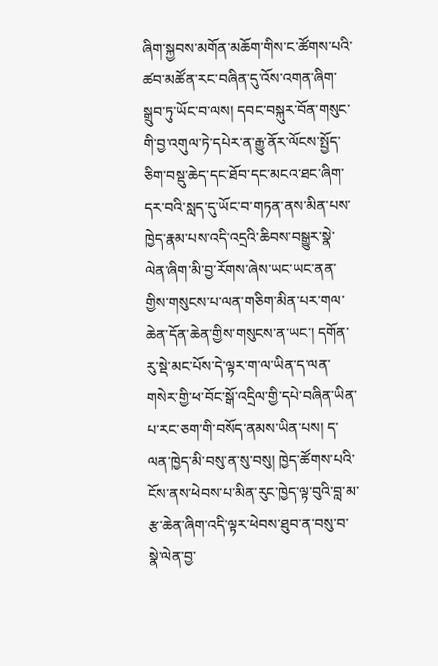ཞིག་སྐྱབས་མགོན་མཆོག་གིས་ང་ཚོགས་པའི་ཚབ་མཚོན་རང་བཞིན་དུ་འོས་འགན་ཞིག་སྒྲུབ་ཏུ་ཡོང་བ་ལས། དབང་བསྐུར་བོན་གསུང་གི་བྱ་འགུལ་ཏེ་དཔེར་ན་རྒྱུ་ནོར་ལོངས་སྤྱོད་ཅིག་བསྡུ་ཆེད་དང་ཐོབ་དང་མངའ་ཐང་ཞིག་དར་བའི་སླད་དུ་ཡོང་བ་གཏན་ནས་མིན་པས་ཁྱེད་རྣམ་པས་འདི་འདྲའི་ཆིབས་བསྒྱུར་སྣེ་ལེན་ཞིག་མི་བྱ་རོགས་ཞེས་ཡང་ཡང་ནན་གྱིས་གསུངས་པ་ལན་གཅིག་མིན་པར་གལ་ཆེན་དོན་ཆེན་གྱིས་གསུངས་ན་ཡང་། དགོན་རུ་སྡེ་མང་པོས་དེ་ལྟར་ག་ལ་ཡིན་ད་ལན་གསེར་གྱི་ཕ་བོང་སྒོ་འདྲིལ་གྱི་དཔེ་བཞིན་ཡིན་པ་རང་ཅག་གི་བསོད་ནམས་ཡིན་པས། ད་ལན་ཁྱེད་མི་བསུ་ན་སུ་བསུ། ཁྱེད་ཚོགས་པའི་ངོས་ནས་ཕེབས་པ་མིན་རུང་ཁྱེད་ལྟ་བུའི་བླ་མ་རྩ་ཆེན་ཞིག་འདི་ལྟར་ཕེབས་ཐུབ་ན་བསུ་བ་སྣེ་ལེན་བྱ་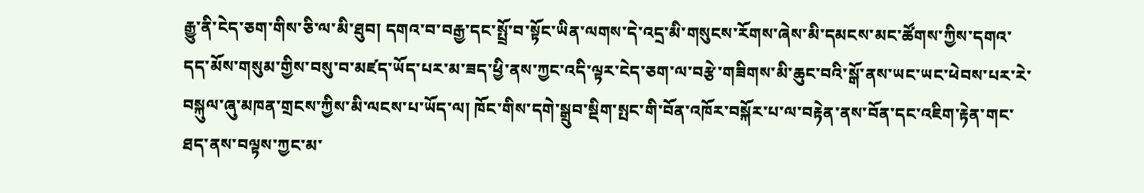རྒྱུ་ནི་ངེད་ཅག་གིས་ཅི་ལ་མི་ཐུབ། དགའ་བ་བརྒྱ་དང་སྤྲོ་བ་སྟོང་ཡིན་ལགས་དེ་འདྲ་མི་གསུངས་རོགས་ཞེས་མི་དམངས་མང་ཚོགས་ཀྱིས་དགའ་དད་མོས་གསུམ་གྱིས་བསུ་བ་མཛད་ཡོད་པར་མ་ཟད་ཕྱི་ནས་ཀྱང་འདི་ལྟར་ངེད་ཅག་ལ་བརྩེ་གཟིགས་མི་ཆུང་བའི་སྒོ་ནས་ཡང་ཡང་ཕེབས་པར་རེ་བསྐུལ་ཞུ་མཁན་གྲངས་ཀྱིས་མི་ལངས་པ་ཡོད་ལ། ཁོང་གིས་དགེ་སྒྲུབ་སྡིག་སྤང་གི་བོན་འཁོར་བསྐོར་པ་ལ་བརྟེན་ནས་བོན་དང་འཇིག་རྟེན་གང་ཐད་ནས་བལྟས་ཀྱང་མ་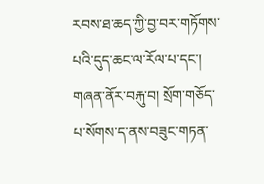རབས་ཐ་ཆད་ཀྱི་བྱ་བར་གཏོགས་པའི་དུད་ཆང་ལ་རོལ་པ་དང་། གཞན་ནོར་བརྐུ་བ། སྲོག་གཅོད་པ་སོགས་ད་ནས་བཟུང་གཏན་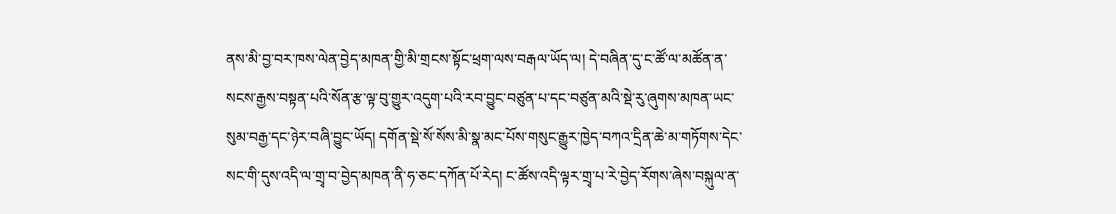ནས་མི་བྱ་བར་ཁས་ལེན་བྱེད་མཁན་གྱི་མི་གྲངས་སྟོང་ཕྲག་ལས་བརྒལ་ཡོད་ལ། དེ་བཞིན་དུ་ང་ཚོ་ལ་མཚོན་ན་སངས་རྒྱས་བསྟན་པའི་སོན་རྩ་ལྟ་བུ་གྱུར་འདུག་པའི་རབ་བྱུང་བཙུན་པ་དང་བཙུན་མའི་སྡེ་རུ་ཞུགས་མཁན་ཡང་སུམ་བརྒྱ་དང་ཉེར་བཞི་བྱུང་ཡོད། དགོན་སྡེ་སོ་སོས་མི་སྣ་མང་པོས་གསུང་རྒྱུར་ཁྱེད་བཀའ་དྲིན་ཆེ་མ་གཏོགས་དེང་སང་གི་དུས་འདི་ལ་གྲྭ་བ་བྱེད་མཁན་ནི་ཧ་ཅང་དཀོན་པོ་རེད། ང་ཚོས་འདི་ལྟར་གྲྭ་པ་རེ་བྱེད་རོགས་ཞེས་བསྐུལ་ན་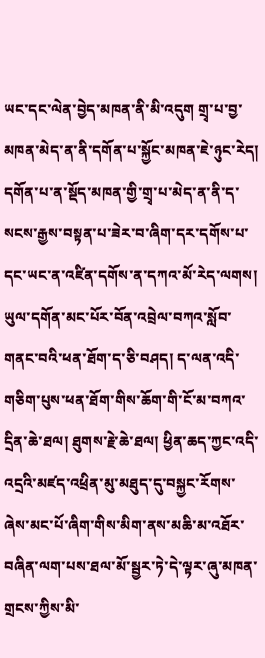ཡང་དང་ལེན་བྱེད་མཁན་ནི་མི་འདུག གྲྭ་པ་བྱ་མཁན་མེད་ན་ནི་དགོན་པ་སྐྱོང་མཁན་ཇེ་ཉུང་རེད། དགོན་པ་ན་སྡོད་མཁན་གྱི་གྲྭ་པ་མེད་ན་ནི་ད་སངས་རྒྱས་བསྟན་པ་ཟེར་བ་ཞིག་དར་དགོས་པ་དང་ཡང་ན་འཛིན་དགོས་ན་དཀའ་མོ་རེད་ལགས། ཡུལ་དགོན་མང་པོར་བོན་འབྲེལ་བཀའ་སློབ་གནང་བའི་ཕན་ཐོག་ད་ཅི་བཤད། ད་ལན་འདི་གཅིག་པུས་ཕན་ཐོག་གིས་ཆོག་གི་ངོ་མ་བཀའ་དྲིན་ཆེ་ཐལ། ཐུགས་རྗེ་ཆེ་ཐལ། ཕྱིན་ཆད་ཀྱང་འདི་འདྲའི་མཛད་འཕྲིན་མུ་མཐུད་དུ་བསྐྱང་རོགས་ཞེས་མང་པོ་ཞིག་གིས་མིག་ནས་མཆི་མ་འཐོར་བཞིན་ལག་པས་ཐལ་མོ་སྦྱར་ཏེ་དེ་ལྟར་ཞུ་མཁན་གྲངས་ཀྱིས་མི་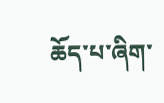ཆོད་པ་ཞིག་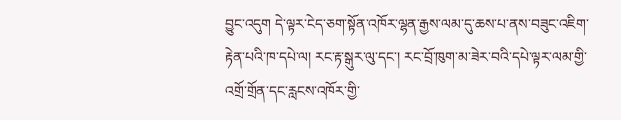བྱུང་འདུག དེ་ལྟར་ངེད་ཅག་སྟོན་འཁོར་ལྷན་རྒྱས་ལམ་དུ་ཆས་པ་ནས་བཟུང་འཇིག་རྟེན་པའི་ཁ་དཔེ་ལ། རང་རྟ་སྒུར་ལུ་དང་། རང་བྲོ་ཁུག་མ་ཟེར་བའི་དཔེ་ལྟར་ལམ་གྱི་འགྲོ་གྲོན་དང་རླངས་འཁོར་གྱི་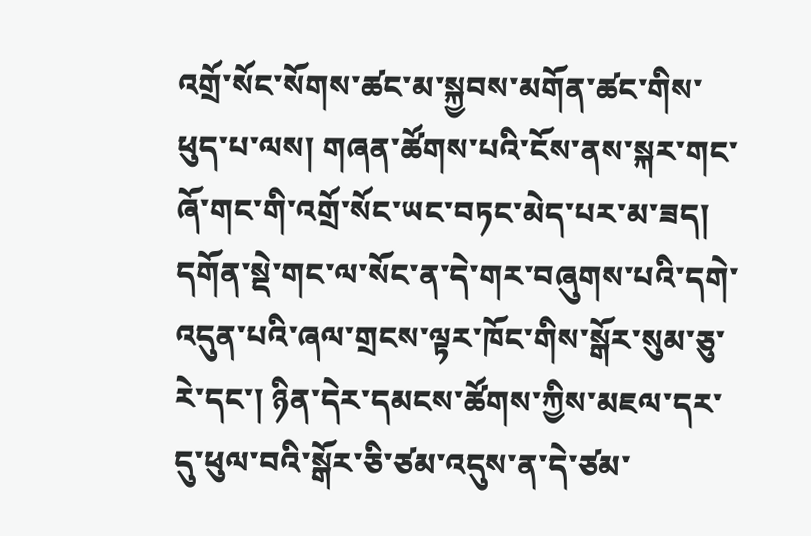འགྲོ་སོང་སོགས་ཚང་མ་སྐྱབས་མགོན་ཚང་གིས་ཕུད་པ་ལས། གཞན་ཚོགས་པའི་ངོས་ནས་སྐར་གང་ཞོ་གང་གི་འགྲོ་སོང་ཡང་བཏང་མེད་པར་མ་ཟད། དགོན་སྡེ་གང་ལ་སོང་ན་དེ་གར་བཞུགས་པའི་དགེ་འདུན་པའི་ཞལ་གྲངས་ལྟར་ཁོང་གིས་སྒོར་སུམ་ཅུ་རེ་དང་། ཉིན་དེར་དམངས་ཚོགས་ཀྱིས་མཇལ་དར་དུ་ཕུལ་བའི་སྒོར་ཅི་ཙམ་འདུས་ན་དེ་ཙམ་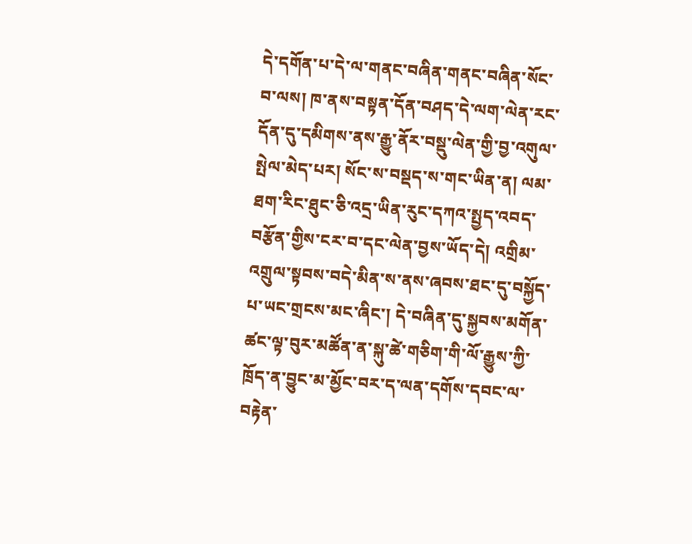དེ་དགོན་པ་དེ་ལ་གནང་བཞིན་གནང་བཞིན་སོང་བ་ལས། ཁ་ནས་བསྟན་དོན་བཤད་དེ་ལག་ལེན་རང་དོན་དུ་དམིགས་ནས་རྒྱུ་ནོར་བསྡུ་ལེན་གྱི་བྱ་འགུལ་སྤེལ་མེད་པར། སོང་ས་བསྡད་ས་གང་ཡིན་ན། ལམ་ཐག་རིང་ཐུང་ཅི་འདྲ་ཡིན་རུང་དཀའ་སྤྱད་འབད་བརྩོན་གྱིས་ངར་བ་དང་ལེན་བྱས་ཡོད་དེ། འགྲིམ་འགྲུལ་སྟབས་བདེ་མིན་ས་ནས་ཞབས་ཐང་དུ་བསྐྱོད་པ་ཡང་གྲངས་མང་ཞིང་། དེ་བཞིན་དུ་སྐྱབས་མགོན་ཚང་ལྟ་བུར་མཚོན་ན་སྐུ་ཚེ་གཅིག་གི་ལོ་རྒྱུས་ཀྱི་ཁྲོད་ན་བྱུང་མ་མྱོང་བར་ད་ལན་དགོས་དབང་ལ་བརྟེན་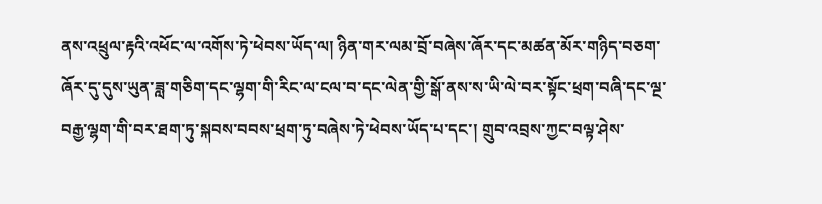ནས་འཕྲུལ་རྟའི་འཕོང་ལ་འགོས་ཏེ་ཕེབས་ཡོད་ལ། ཉིན་གར་ལམ་བྲོ་བཞེས་ཞོར་དང་མཚན་མོར་གཉིད་བཅག་ཞོར་དུ་དུས་ཡུན་ཟླ་གཅིག་དང་ལྷག་གི་རིང་ལ་ངལ་བ་དང་ལེན་གྱི་སྒོ་ནས་ས་ཡི་ལེ་བར་སྟོང་ཕྲག་བཞི་དང་ལྔ་བརྒྱ་ལྷག་གི་བར་ཐག་ཏུ་སྐབས་བབས་ཕྲག་ཏུ་བཞེས་ཏེ་ཕེབས་ཡོད་པ་དང་། གྲུབ་འབྲས་ཀྱང་བལྟ་ཤེས་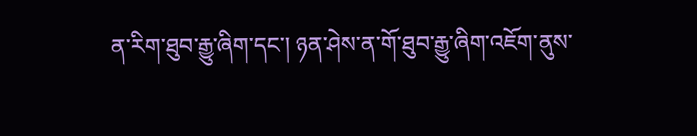ན་རིག་ཐུབ་རྒྱུ་ཞིག་དང་། ཉན་ཤེས་ན་གོ་ཐུབ་རྒྱུ་ཞིག་འཇོག་ནུས་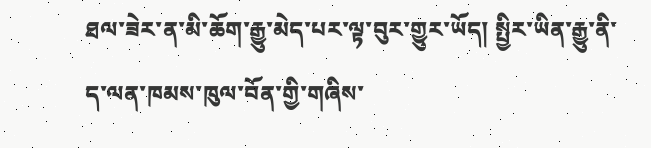ཐལ་ཟེར་ན་མི་ཆོག་རྒྱུ་མེད་པར་ལྟ་བུར་གྱུར་ཡོད། སྤྱིར་ཡིན་རྒྱུ་ནི་ད་ལན་ཁམས་ཁུལ་བོན་གྱི་གཞིས་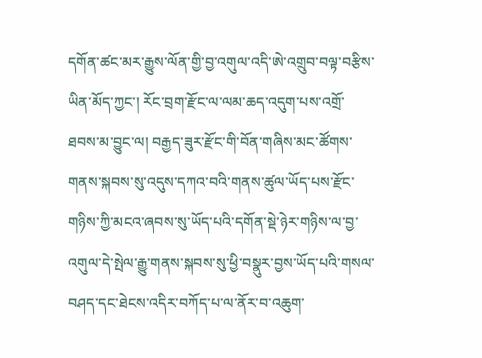དགོན་ཚང་མར་རྒྱུས་ལོན་གྱི་བྱ་འགུལ་འདི་ཨེ་འགྲུབ་བལྟ་བརྩིས་ཡིན་མོད་ཀྱང་། རོང་བྲག་རྫོང་ལ་ལམ་ཆད་འདུག་པས་འགྲོ་ཐབས་མ་བྱུང་ལ། བརྒྱད་ཟུར་རྫོང་གི་བོན་གཞིས་མང་ཚོགས་གནས་སྐབས་སུ་འདུས་དཀའ་བའི་གནས་ཚུལ་ཡོད་པས་རྫོང་གཉིས་ཀྱི་མངའ་ཞབས་སུ་ཡོད་པའི་དགོན་སྡེ་ཉེར་གཉིས་ལ་བྱ་འགུལ་དེ་སྤེལ་རྒྱུ་གནས་སྐབས་སུ་ཕྱི་བསྣུར་བྱས་ཡོད་པའི་གསལ་བཤད་དང་ཐེངས་འདིར་བཀོད་པ་ལ་ནོར་བ་འཆུག་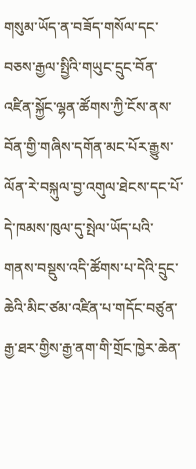གསུམ་ཡོད་ན་བཟོད་གསོལ་དང་བཅས་རྒྱལ་སྤྱིའི་གཡུང་དྲུང་བོན་འཛིན་སྐྱོང་ལྷན་ཚོགས་ཀྱི་ངོས་ནས་བོན་གྱི་གཞིས་དགོན་མང་པོར་རྒྱུས་ལོན་རེ་བསྐུལ་བྱ་འགུལ་ཐེངས་དང་པོ་དེ་ཁམས་ཁུལ་དུ་སྤེལ་ཡོད་པའི་གནས་བསྡུས་འདི་ཚོགས་པ་དེའི་དྲུང་ཆེའི་མིང་ཙམ་འཛིན་པ་གདོང་བཙུན་རྒྱ་ཐར་གྱིས་རྒྱ་ནག་གི་གྲོང་ཁྱེར་ཆེན་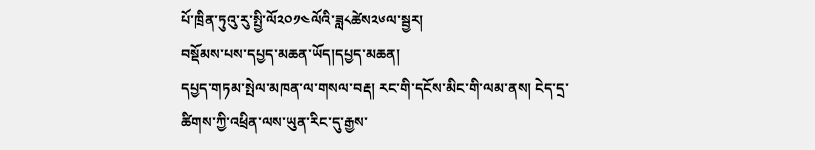པོ་ཁྲིན་ཏུའུ་རུ་སྤྱི་ལོ༢༠༡༤ལོའི་ཟླ༨ཚེས༢༦ལ་སྦྱར།
བསྡོམས་པས་དཔྱད་མཆན་ཡོད།དཔྱད་མཆན།
དཔྱད་གཏམ་སྤེལ་མཁན་ལ་གསལ་བརྡ། རང་གི་དངོས་མིང་གི་ལམ་ནས། ངེད་དྲ་ཚིགས་ཀྱི་འཕྲིན་ལས་ཡུན་རིང་དུ་རྒྱས་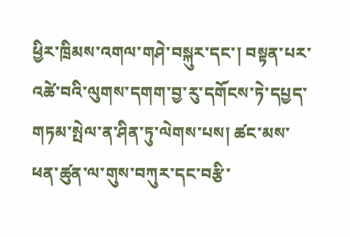ཕྱིར་ཁྲིམས་འགལ་གཤེ་བསྐུར་དང་། བསྟན་པར་འཚེ་བའི་ལུགས་དགག་བྱ་རུ་དགོངས་ཏེ་དཔྱད་གཏམ་སྤེལ་ན་ཤིན་ཏུ་ལེགས་པས། ཚང་མས་ཕན་ཚུན་ལ་གུས་བཀུར་དང་བརྩི་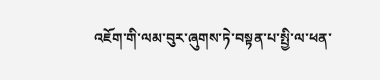འཇོག་གི་ལམ་བུར་ཞུགས་ཏེ་བསྟན་པ་སྤྱི་ལ་ཕན་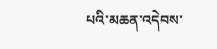པའི་མཆན་འདེབས་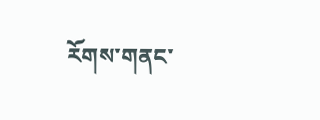རོགས་གནང་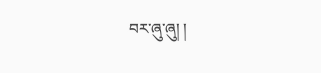བར་ཞུ་ཞུ། །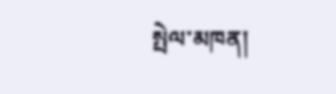སྤེལ་མཁན།